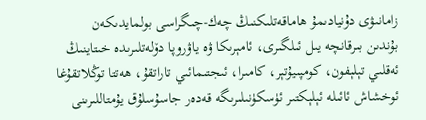زامانىۋى دۇنيادىمۇ ھاماقەتلىكنىڭ چەك-چىگراسى بولمايدىكەن
بۇندىن بىرقانچە يىل ئىلگىرى، ئامېرىكا ۋە ياۋروپا دۆلەتلىرىدە خىتاينىڭ ئەقلىي تېلېفون، كومپىيۇتېر، كامىرا، ئىجتىمائىي تاراتقۇ، ھەتتا توڭلاتقۇغا ئوخشاش ئائىلە ئېلېكتىر ئۈسكۈنىلىرىگە قەدەر جاسۇسلۇق يۇمتاللىرىنى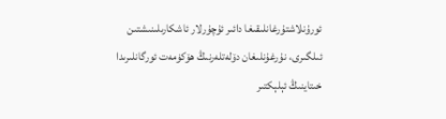ئورۇنلاشتۇرغانلىقىغا دائىر ئۇچۇرلار ئاشكارىلىنىشتىن ئىلگىرى، نۇرغۇنلىغان دۆلەتلەرنىڭ ھۆكۈمەت ئورگانلىرىدا خىتاينىڭ ئېلېكتىر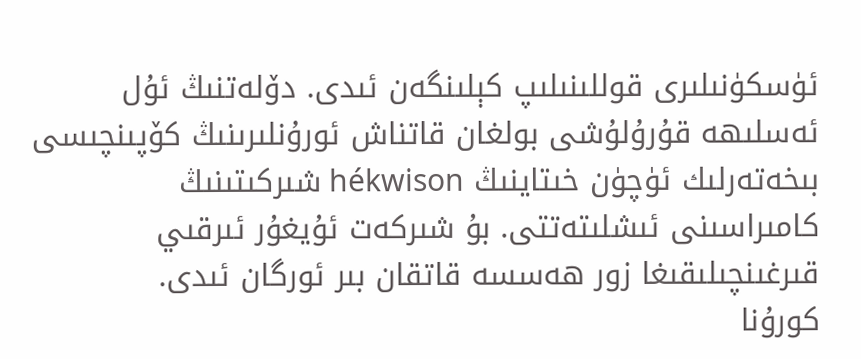ئۈسكۈنىلىرى قوللىنىلىپ كېلىنگەن ئىدى. دۆلەتنىڭ ئۇل ئەسلىھە قۇرۇلۇشى بولغان قاتناش ئورۇنلىرىنىڭ كۆپىنچىسى بىخەتەرلىك ئۈچۈن خىتاينىڭ hékwison شىركىتىنىڭ كامىراسىنى ئىشلىتەتتى. بۇ شىركەت ئۇيغۇر ئىرقىي قىرغىنچىلىقىغا زور ھەسسە قاتقان بىر ئورگان ئىدى.
كورۇنا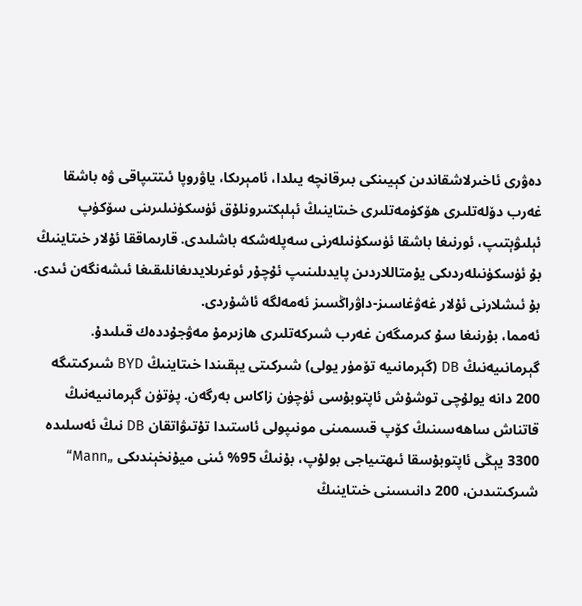دەۋرى ئاخىرلاشقاندىن كېيىنكى بىرقانچە يىلدا، ئامېرىكا، ياۋروپا ئىتتىپاقى ۋە باشقا غەرب دۆلەتلىرى ھۆكۈمەتلىرى خىتاينىڭ ئېلېكتىرونلۇق ئۈسكۈنىلىرىنى سۆكۈپ ئېلىۋېتىپ، ئورنىغا باشقا ئۈسكۈنىلەرنى سەپلەشكە باشلىدى. قارىماققا ئۇلار خىتاينىڭ بۇ ئۈسكۈنىلەردىكى يۇمتاللاردىن پايدىلىنىپ ئۇچۇر ئوغرىلايدىغانلىقىغا ئىشەنگەن ئىدى. بۇ ئىشلارنى ئۇلار غەۋغاسىز-داۋراڭسىز ئەمەلگە ئاشۇردى.
ئەمما، بۇرنىغا سۇ كىرمىگەن غەرب شىركەتلىرى ھازىرمۇ مەۋجۇددەك قىلىدۇ.
گېرمانىيەنىڭ DB (گېرمانىيە تۆمۈر يولى) شىركىتى يېقىندا خىتاينىڭ BYD شىركىتىگە 200 دانە يولۇچى توشۇش ئاپتوبۇسى ئۈچۈن زاكاس بەرگەن. پۈتۈن گېرمانىيەنىڭ قاتناش ساھەسىنىڭ كۆپ قىسمىنى مونىپولى ئاستىدا تۇتىۋاتقان DB نىڭ ئەسلىدە 3300 يېڭى ئاپتوبۇسقا ئىھتىياجى بولۇپ، بۇنىڭ 95% ئىنى ميۇنخېندىكى „Mann“ شىركىتىدىن، 200 دانىسىنى خىتاينىڭ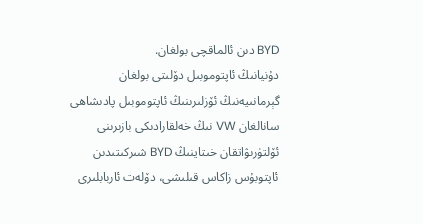BYD دىن ئالماقچى بولغان.
دۇنيانىڭ ئاپتوموبىل دۆلىتى بولغان گېرمانىيەنىڭ ئۆزلىرىنىڭ ئاپتوموبىل پادىشاھى سانالغان VW نىڭ خەلقارادىكى بازىرىنى ئۆلتۈرىۋاتقان خىتاينىڭ BYD شىركىتىدىن ئاپتوبۇس زاكاس قىلىشى، دۆلەت ئاربابلىرى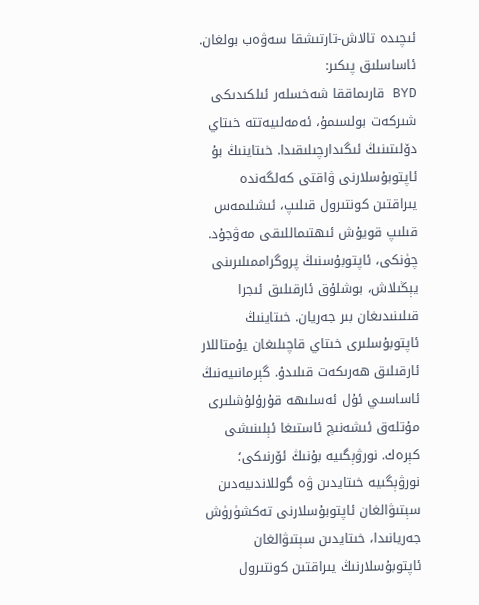ئىچىدە تالاش-تارتىشقا سەۋەب بولغان.
ئاساسلىق پىكىر:
BYD قارىماققا شەخسلەر ئىلكىدىكى شىركەت بولسىمۇ، ئەمەلىيەتتە خىتاي دۆلىتىنىڭ ئىگىدارچىلىقىدا. خىتاينىڭ بۇ ئاپتوبۇسلارنى ۋاقتى كەلگەندە يىراقتىن كونتىرول قىلىپ، ئىشلىمەس قىلىپ قويۇش ئىھتىماللىقى مەۋجۇد. چۈنكى، ئاپتوبۇسنىڭ پروگراممىلىرىنى يېڭىلاش، بوشلۇق ئارقىلىق ئىجرا قىلىنىدىغان بىر جەريان. خىتاينىڭ ئاپتوبۇسلىرى خىتاي قاچىلىغان يۇمتاللار ئارقىلىق ھەرىكەت قىلىدۇ. گېرمانىيەنىڭ ئاساسىي ئۇل ئەسلىھە قۇرۇلۇشلىرى مۇتلەق ئىشەنىچ ئاستىغا ئېلىنىشى كېرەك. نورۋېگىيە بۇنىڭ ئۆرنىكى؛ نورۋېگىيە خىتايدىن ۋە گوللاندىيەدىن سېتىۋالغان ئاپتوبۇسلارنى تەكشۈرۈش جەريانىدا، خىتايدىن سېتىۋالغان ئاپتوبۇسلارنىڭ يىراقتىن كونتىرول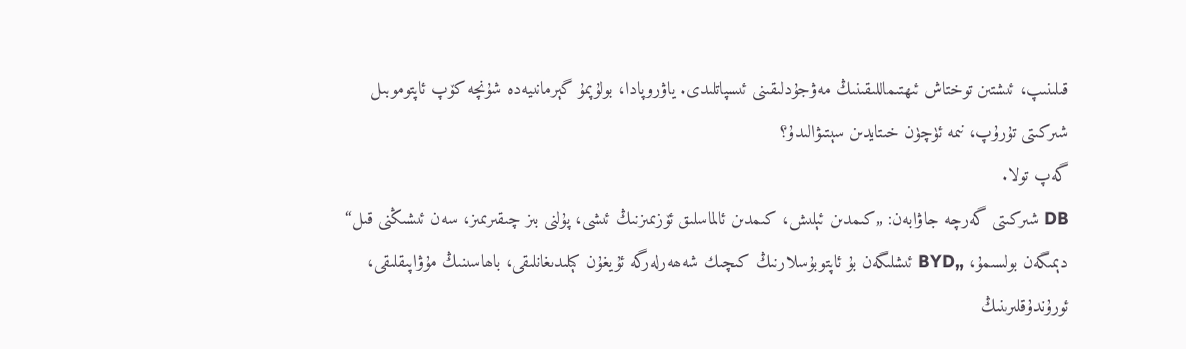قىلىنىپ، ئىشتىن توختاش ئىھتىماللىقىنىڭ مەۋجۇدلىقىنى ئىسپاتلىدى. ياۋروپادا، بولۇپمۇ گېرمانىيەدە شۇنچە كۆپ ئاپتوموبىل شىركىتى تۇرۇپ، نىمە ئۈچۈن خىتايدىن سېتىۋالىدۇ؟
گەپ تولا.
DB شىركىتى گەرچە جاۋابەن: „كىمدىن ئېلىش، كىمدىن ئالماسلىق ئۆزىمىزنىڭ ئىشى، پۇلنى بىز چىقىرىمىز، سەن ئىشىڭنى قىل“ دېمىگەن بولسىمۇ، „BYD ئىشلىگەن بۇ ئاپتوبۇسلارنىڭ كىچىك شەھەرلەرگە ئۇيغۇن كېلىدىغانلىقى، باھاسىنىڭ مۇۋاپىقلىقى، ئورۇندۇقلىرىنىڭ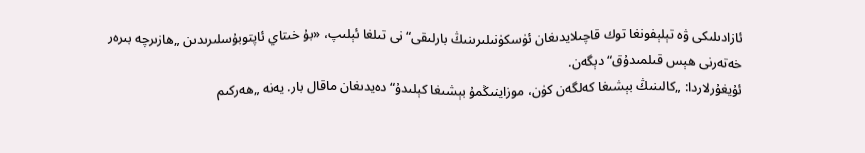ئازادىلىكى ۋە تېلېفونغا توك قاچىلايدىغان ئۈسكۈنىلىرىنىڭ بارلىقى“نى تىلغا ئېلىپ، «بۇ خىتاي ئاپتوبۇسلىرىدىن „ھازىرچە بىرەر خەتەرنى ھېس قىلمىدۇق“ دېگەن.
ئۇيغۇرلاردا: „كالىنىڭ بېشىغا كەلگەن كۈن، موزاينىڭمۇ بېشىغا كېلىدۇ“ دەيدىغان ماقال بار. يەنە „ھەركىم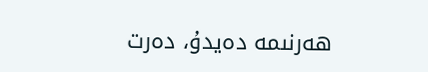ھەرنىمە دەيدۇ، دەرت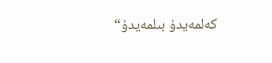كەلمەيدۇ بىلمەيدۇ“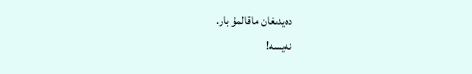دەيدىغان ماقالمۇ بار.
نەيسە!